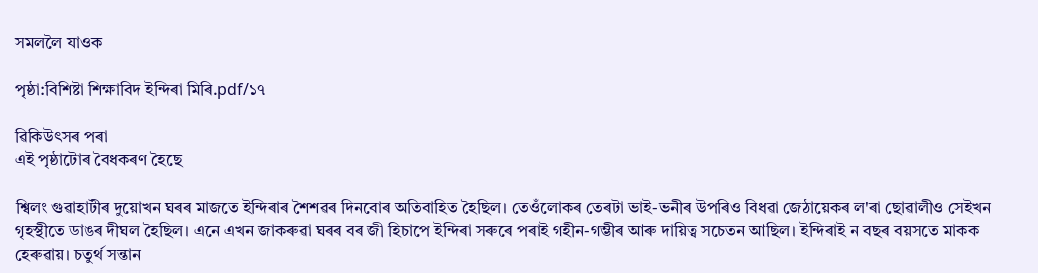সমললৈ যাওক

পৃষ্ঠা:বিশিষ্টা শিক্ষাবিদ ইন্দিৰা মিৰি.pdf/১৭

ৱিকিউৎসৰ পৰা
এই পৃষ্ঠাটোৰ বৈধকৰণ হৈছে

শ্বিলং গুৱাহাটীৰ দুয়োখন ঘৰৰ মাজতে ইন্দিৰাৰ শৈশৱৰ দিনবোৰ অতিবাহিত হৈছিল। তেওঁলোকৰ তেৰটা ভাই-ভনীৰ উপৰিও বিধৱা জেঠায়েকৰ ল'ৰা ছোৱালীও সেইখন গৃহস্থীতে ডাঙৰ দীঘল হৈছিল। এনে এখন জাকৰুৱা ঘৰৰ বৰ জী হিচাপে ইন্দিৰা সৰুৰে পৰাই গহীন-গম্ভীৰ আৰু দায়িত্ব সচেতন আছিল। ইন্দিৰাই ন বছৰ বয়সতে মাকক হেৰুৱায়। চতুৰ্থ সন্তান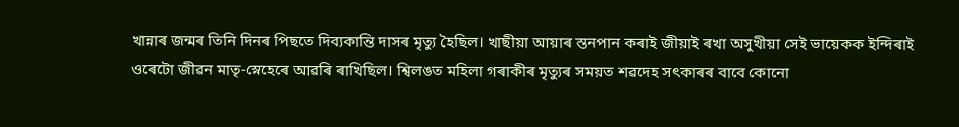খান্নাৰ জন্মৰ তিনি দিনৰ পিছতে দিব্যকান্তি দাসৰ মৃত্যু হৈছিল। খাছীয়া আয়াৰ স্তনপান কৰাই জীয়াই ৰখা অসুখীয়া সেই ভায়েকক ইন্দিৰাই ওৰেটো জীৱন মাতৃ-স্নেহেৰে আৱৰি ৰাখিছিল। শ্বিলঙত মহিলা গৰাকীৰ মৃত্যুৰ সময়ত শৱদেহ সৎকাৰৰ বাবে কোনো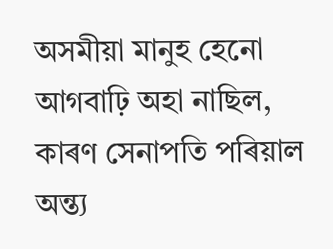অসমীয়া মানুহ হেনো আগবাঢ়ি অহা নাছিল, কাৰণ সেনাপতি পৰিয়াল অন্ত্য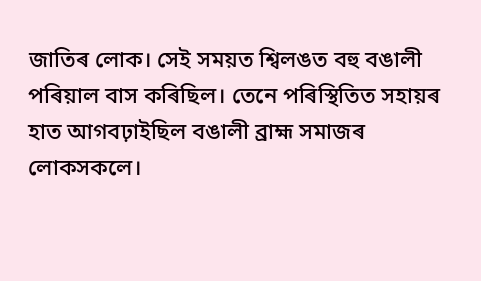জাতিৰ লোক। সেই সময়ত শ্বিলঙত বহু বঙালী পৰিয়াল বাস কৰিছিল। তেনে পৰিস্থিতিত সহায়ৰ হাত আগবঢ়াইছিল বঙালী ব্ৰাহ্ম সমাজৰ লোকসকলে।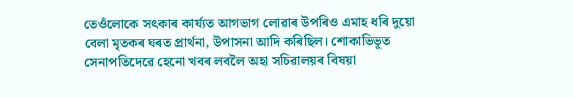তেওঁলোকে সৎকাৰ কাৰ্য্যত আগভাগ লোৱাৰ উপৰিও এমাহ ধৰি দুয়ো বেলা মৃতকৰ ঘৰত প্ৰাৰ্থনা, উপাসনা আদি কৰিছিল। শোকাভিভূত সেনাপতিদেৱে হেনো খবৰ লবলৈ অহা সচিৱালয়ৰ বিষয়া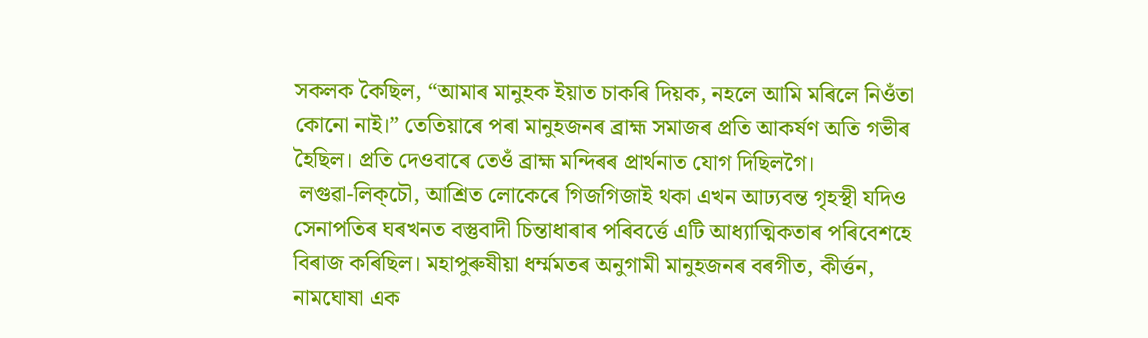সকলক কৈছিল, “আমাৰ মানুহক ইয়াত চাকৰি দিয়ক, নহলে আমি মৰিলে নিওঁতা কোনো নাই।” তেতিয়াৰে পৰা মানুহজনৰ ব্ৰাহ্ম সমাজৰ প্ৰতি আকৰ্ষণ অতি গভীৰ হৈছিল। প্ৰতি দেওবাৰে তেওঁ ব্ৰাহ্ম মন্দিৰৰ প্ৰাৰ্থনাত যোগ দিছিলগৈ।
 লগুৱা-লিক্‌চৌ, আশ্ৰিত লোকেৰে গিজগিজাই থকা এখন আঢ্যবন্ত গৃহস্থী যদিও সেনাপতিৰ ঘৰখনত বস্তুবাদী চিন্তাধাৰাৰ পৰিবৰ্ত্তে এটি আধ্যাত্মিকতাৰ পৰিবেশহে বিৰাজ কৰিছিল। মহাপুৰুষীয়া ধৰ্ম্মমতৰ অনুগামী মানুহজনৰ বৰগীত, কীৰ্ত্তন, নামঘোষা এক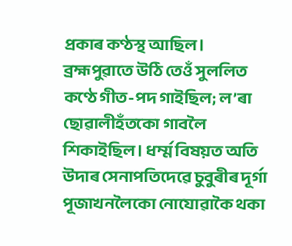প্ৰকাৰ কণ্ঠস্থ আছিল। ব্ৰহ্মপুৱাতে উঠি তেওঁ সুললিত কণ্ঠে গীত-পদ গাইছিল; ল’ৰা ছোৱালীহঁতকো গাবলৈ শিকাইছিল। ধৰ্ম্ম বিষয়ত অতি উদাৰ সেনাপতিদেৱে চুবুৰীৰ দূৰ্গা পূজাখনলৈকো নোযোৱাকৈ থকা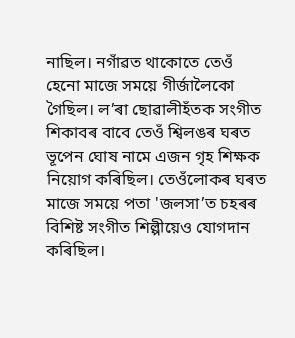নাছিল। নগাঁৱত থাকোতে তেওঁ হেনো মাজে সময়ে গীৰ্জালৈকো গৈছিল। ল’ৰা ছোৱালীহঁতক সংগীত শিকাবৰ বাবে তেওঁ শ্বিলঙৰ ঘৰত ভূপেন ঘোষ নামে এজন গৃহ শিক্ষক নিয়োগ কৰিছিল। তেওঁলোকৰ ঘৰত মাজে সময়ে পতা 'জলসা’ত চহৰৰ বিশিষ্ট সংগীত শিল্পীয়েও যোগদান কৰিছিল।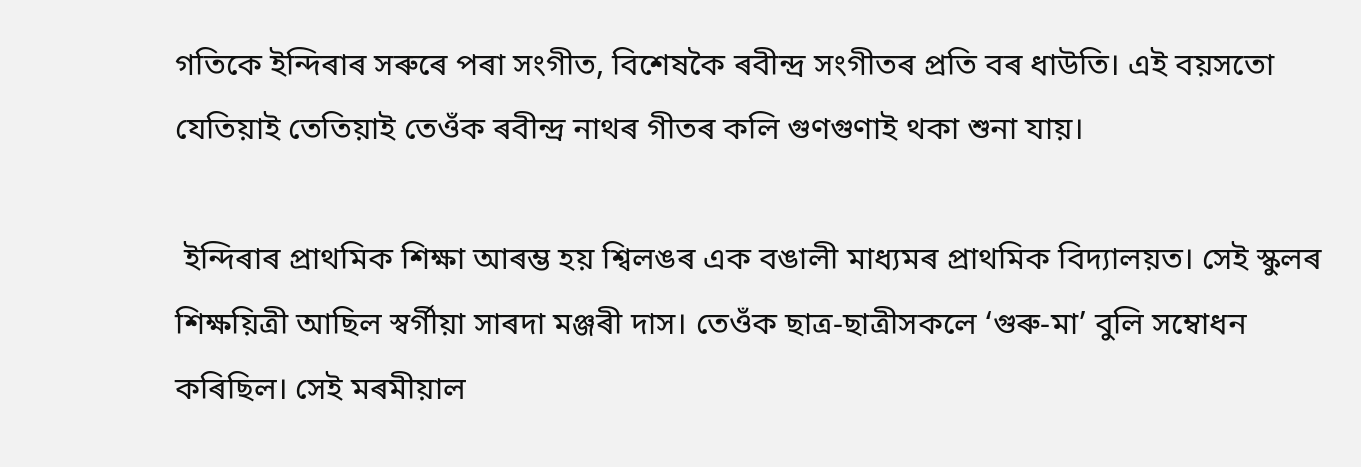গতিকে ইন্দিৰাৰ সৰুৰে পৰা সংগীত, বিশেষকৈ ৰবীন্দ্ৰ সংগীতৰ প্ৰতি বৰ ধাউতি। এই বয়সতো যেতিয়াই তেতিয়াই তেওঁক ৰবীন্দ্ৰ নাথৰ গীতৰ কলি গুণগুণাই থকা শুনা যায়।

 ইন্দিৰাৰ প্ৰাথমিক শিক্ষা আৰম্ভ হয় শ্বিলঙৰ এক বঙালী মাধ্যমৰ প্ৰাথমিক বিদ্যালয়ত। সেই স্কুলৰ শিক্ষয়িত্ৰী আছিল স্বৰ্গীয়া সাৰদা মঞ্জৰী দাস। তেওঁক ছাত্ৰ-ছাত্ৰীসকলে ‘গুৰু-মা’ বুলি সম্বোধন কৰিছিল। সেই মৰমীয়াল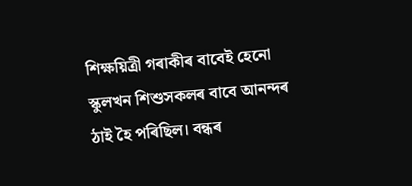শিক্ষয়িত্ৰী গৰাকীৰ বাবেই হেনো স্কুলখন শিশুসকলৰ বাবে আনন্দৰ ঠাই হৈ পৰিছিল। বন্ধৰ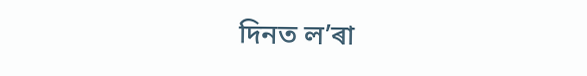দিনত ল’ৰা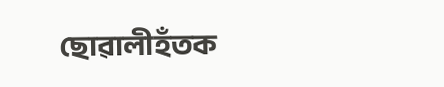ছোৱালীহঁতক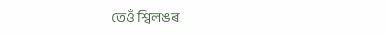তেওঁ শ্বিলঙৰ